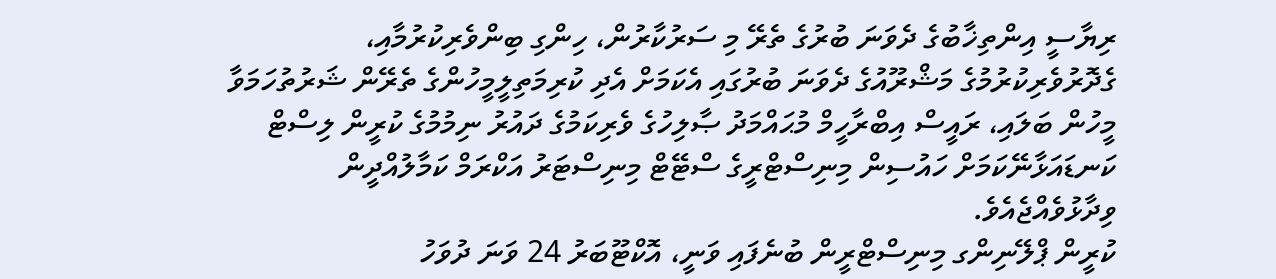ރިޔާސީ އިންތިޚާބުގެ ދެވަނަ ބުރުގެ ތެރޭ މި ސަރުކާރުން، ހިންގި ބިންވެރިކުރުމާއި، ގެދޮރުވެރިކުރުމުގެ މަޝްރޫއުގެ ދެވަނަ ބުރުގައި އެކަމަށް އެދި ކުރިމަތިލީމީހުންގެ ތެރޭން ޝަރުތުހަމަވާ މީހުން ބަލައި، ރައީސް އިބްރާހީމް މުޙައްމަދު ޞާލިހުގެ ވެރިކަމުގެ ދައުރު ނިމުމުގެ ކުރީން ލިސްޓް ކަނޑައަޅާނޭކަމަށް ހައުސިން މިނިސްޓްރީގެ ސްޓޭޓް މިނިސްޓަރު އަކްރަމް ކަމާލުއްދީން ވިދާޅުވެއްޖެއެވެ.
ކުރީން ޕްލޭނިންގ މިނިސްޓްރީން ބުނެފައި ވަނީ، އޮކްޓޫބަރު 24 ވަނަ ދުވަހު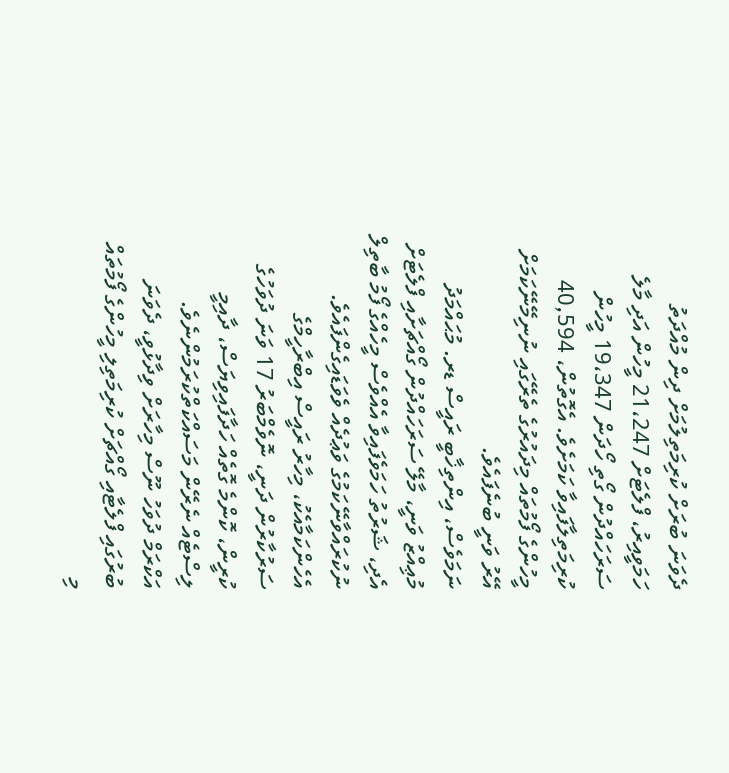ދެވަނަ ބުރަށް ކުރިމަތިލުމަށް ދިން މުއްދަތު ހަމަވީއިރު، ފްލެޓަށް 21،247 މީހުން އަދި މާލެ ސަރަހައްދުން ގޯތި ހޯދަން 19،347 މީހުން ކުރިމަތިލާފައިވާ ކަމަށެވެ. އެގޮތުން، 40,594 މީހުންގެ ފޯމުތައް މިދައުރުގެ ތެރޭގައި ނުނިމޭނޭކަމަށް އޭރު ވަނީ ބުނެފައެވެ.
ނަމަވެސް، އިންތިޚާބީ ރައީސް ޑރ. މުޙައްމަދު މުޢިއްޒު ވަނީ، މާލޭ ސަރަހައްދުން ގޯއްޗަށާއި ފްލެޓަށް އެދި، ޝަރުތު ހަމަވެފައިވާ އެއްވެސް މީހެއްގެ ފޯމު ބާތިލް ނުކުރައްވާނޭކަމުގެ ވަޢުދެއް ވެވަޑައިގެންފައެވެ. އެހެންކަމާއެކު، މިހާރު ރައީސް އިބްރާހީމްގެ ސަރުކާރުން ދަނީ، ނޮވެމްބަރު 17 ވަނަ ދުވަހުގެ ކުރީން، ކޮންމެ ގޮތެއް ހަދާފައިވިޔަސް، ދާއިމީ ލިސްޓެއް ނެރޭން މަސައްކަތްކުރަމުންނެވެ.
އަކްރަމް ދުވަހު ނޫސް މިހާރަށް ވިދާޅުވީ، ދެވަނަ ބުރުގައި ފްލެޓާއި ގޯއްޗަށް ކުރިމަތިލި މީހުންގެ ފޯމުތައް މި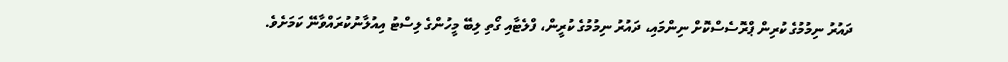ދައުރު ނިމުމުގެ ކުރިން ޕްރޮސެސްކޮށް ނިންމައި، ދައުރު ނިމުމުގެ ކުރީން، ފްލެޓާއި ގޯތި ލިބޭ މީހުންގެ ލިސްޓު އިއުލާނުކުރައްވާނޭ ކަމަށެވެ.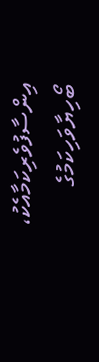އިންސާފުވެރިކަމާއެކު، ބޯހިޔާވަހިކަމުގެ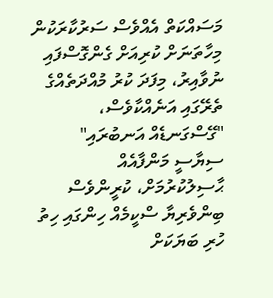މަސައްކަތް އެއްވެސް ސަރުކާރަކުން މިހާތަނަށް ކުރިއަށް ގެންގޮސްފައި ނުވާއިރު، މިފަދަ ކުރު މުއްދަތެއްގެ ތެރޭގައި އަނެއްކާވެސް، "ގޭސްގަނޑެއް އަނބުރައި" ސިޔާސީ މަންފާއެއް ޙާސިލުކުރުމަށް، ކުރީންވެސް ބިންވެރިޔާ ސްކީމެއް ހިންގައި ހިތު ހުރި ބަޔަކަށް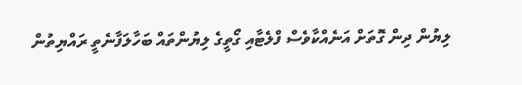ލިޔުން ދިން ގޮތަށް އަނެއްކާވެސް ފްލެޓާއި ގޯތީގެ ލިޔުންތައް ބަހާލަފާނެތީ ރައްޔިތުން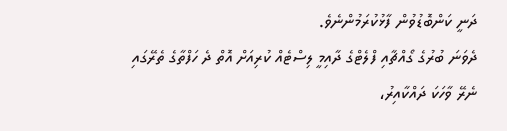ދަނީ ކަންބޮޑުވުން ފާޅުކުރަމުންނެވެ.
ދެވަނަ ބުރުގެ ގޯއްޗާއި ފްލެޓްގެ ދާއިމީ ލިސްޓެއް ކުރިއަށް އޮތް ދެ ހަފްތާގެ ތެރޭގައި ނެރޭ ވާހަކަ ދައްކާއިރު،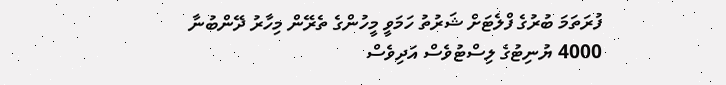ފުރަތަމަ ބުރުގެ ފްލެޓަށް ޝަރުތު ހަމަވީ މީހުންގެ ތެރޭން މިހާރު ދޭންބުނާ 4000 ޔުނިޓުގެ ލިސްޓުވެސް އަދިވެސް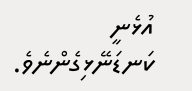އުޅެނީ ކަނޑަނޭޅިގެންނެވެ.